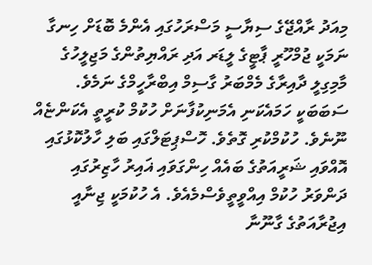މިއަދު ރާއްޖޭގެ ސިޔާސީ މަސްރަހުގައި އެންމެ ބޮޑަށް ހިނގާ ނަމަކީ ޖުމްހޫރީ ޕާޓީގެ ލީޑަރ އަދި ރައްޔިތުންގެ މަޖިލީހުގެ މާމިގިލީ ދާއިރާގެ މެމްބަރު ގާސިމް އިބްރާހީމްގެ ނަމެވެ. ސަބަބަކީ ހަމައެކަނި އެމަނިކުފާނަށް ހުކުމް ކުރީތީ އެކަންޏެއް ނޫނެވެ. ހުކުމްކުރި ގޮތެވެ. ހޮސްޕިޓަލްގައި ބަލި ހާލުކޮޅުގައި އޮއްވައި ޝަރީއަތުގެ ބައެއް ހިންގަވައި ޣައިރު ހާޒިރުގައި ދަންވަރު ހުކުމް އިއްވީތީވެސްމެއެވެ. އެ ހުކުމަކީ ޖިނާއީ އިޖުރާއަތުގެ ގާނޫނާ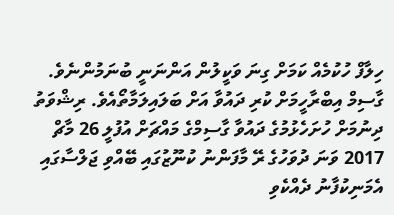ހިލާފް ހުކުމެއް ކަމަށް ގިނަ ވަކީލުން އަންނަނީ ބުނަމުންނެވެ.
ގާސިމް އިބްރާހީމަށް ކުރި ދައުވާ އަށް ބަލައިލަމާތޯއެވެ. ރިޝްވަތު ދިނުމަށް ހުށަހެޅުމުގެ ދައުވާ ގާސިމްގެ މައްޗަށް އުފުލީ 26 މާޗް 2017 ވަނަ ދުވަހުގެ ރޭ މާފަންނު ކުނޫޒުގައި ބޭއްވި ޖަލްސާގައި އެމަނިކުފާނު ދެއްކެވި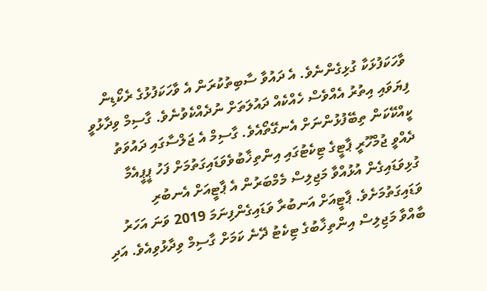ވާހަކަފުޅަކާ ގުޅިގެންނެވެ. އެ ދައުވާ ސާބިތުކުރަން އެ ވާހަކަފުޅުގެ ރެކޯޑިން ފިޔަވައި އިތުރު އެއްވެސް ހެއްކެއް ދައުލަތަށް ނުދެއްކެވުނެވެ. ގާސިމް ވިދާޅުވީ ކީއްކޭކަން ތިބޭފުޅުންނަށް އެނގޭތޯއެވެ. ގާސިމް އެ ޖަލްސާގައި ދައުވަތު ދެއްވީ ޖުމްހޫރީ ޕާޓީގެ ޓިކެޓުގައި އިންތިޚާބުވެވަޑައިގަތުމަށް ފަހު ޕީޕީއެމާ ގުޅިވަޑައިގެން އުޅުއްވާ މަޖިލިސް މެމްބަރުން އެ ޕާޓީއަށް އެނބުރި ވަޑައިގަތުމަށެވެ. ޕާޓީއަށް އަނބުރާ ވަޑައިގެންފިނަމަ 2019 ވަނަ އަހަރު ބާއްވާ މަޖިލިސް އިންތިޚާބުގެ ޓިކެޓު ދޭނެ ކަމަށް ގާސިމް ވިދާޅުވިއެވެ. އަދި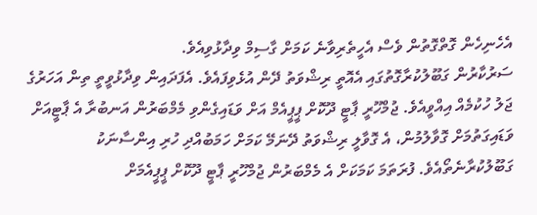އެހެނިހެން ގޮތްގޮތުން ވެސް އެހީތެރިވާނެ ކަމަށް ގާސިމް ވިދާޅުވިއެވެ.
ސަރުކާރުން ގަބޫލުކުރާގޮތުގައި އެއޮތީ ރިޝްވަތު ދޭން އުޅެވިފައެވެ. އެފަދައިން ވިދާޅުވީތީ ތިން އަހަރުގެ ޖަލު ހުކުމެއް އިއްވީއެވެ. ޖުމްހޫރީ ޕާޓީ ދޫކޮށް ޕީޕީއެމް އަށް ވަޑައިގެންވި މެމްބަރުން އަނބުރާ އެ ޕާޓީއަށް ވަޑައިގަތުމަށް ގޮވާލުމުން، އެ ގޮވާލީ ރިޝްވަތު ދޭނަމޭ ކަމަށް ހަމަބުއްދި ހުރި އިންސާނަކު ގަބޫލުކުރާނެތޯއެވެ. ފުރަތަމަ ކަމަކަށް އެ މެމްބަރުން ޖުމްހޫރީ ޕާޓީ ދޫކޮށް ޕީޕީއެމަށް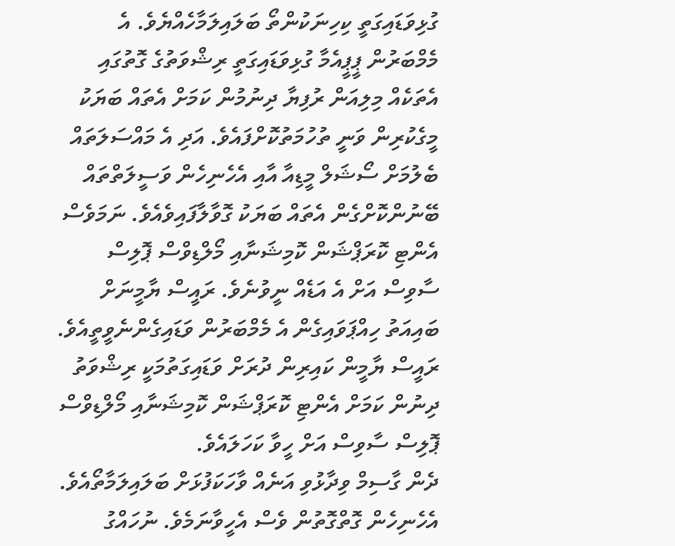ގުޅިވަޑައިގަތީ ކިހިނަކުންތޯ ބަލައިލަމާހެއްޔެވެ. އެ މެމްބަރުން ޕީޕީއެމާ ގުޅިވަޑައިގަތީ ރިޝްވަތުގެ ގޮތުގައި އެތަކެއް މިލިއަން ރުފިޔާ ދިނުމުން ކަމަށް އެތައް ބަޔަކު މީގެކުރިން ވަނީ ތުހުމަތުކޮށްފައެވެ. އަދި އެ މައްސަލަތައް ބެލުމަށް ސޯޝަލް މީޑިއާ އާއި އެހެނިހެން ވަސީލަތްތައް ބޭނުންކޮށްގެން އެތައް ބަޔަކު ގޮވާލާފައިވެއެވެ. ނަމަވެސް އެންޓި ކޮރަޕްޝަން ކޮމިޝަނާއި މޯލްޑިވްސް ޕޮލިސް ސާވިސް އަށް އެ އަޑެއް ނީވުނެވެ. ރައީސް ޔާމީނަށް ބައިއަތު ހިއްޕަވައިގެން އެ މެމްބަރުން ވަޑައިގެންނެވީތީއެވެ. ރައީސް ޔާމީން ކައިރިން ދުރަށް ވަޑައިގަތުމަކީ ރިޝްވަތު ދިނުން ކަމަށް އެންޓި ކޮރަޕްޝަން ކޮމިޝަނާއި މޯލްޑިވްސް ޕޮލިސް ސާވިސް އަށް ހީވާ ކަހަލައެވެ.
ދެން ގާސިމް ވިދާޅުވި އަނެއް ވާހަކަފުޅަށް ބަލައިލަމާތޯއެވެ. އެހެނިހެން ގޮތްގޮތުން ވެސް އެހީވާނަމެވެ. ނުހައްގު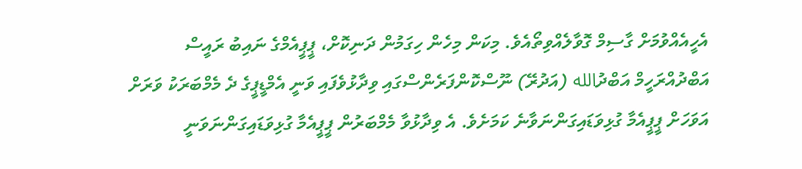އެހީއެއްވުމަށް ގާސިމް ގޮވާލެއްވިތޯއެވެ. މިކަން މިހެން ހިގަމުން ދަނިކޮށް، ޕީޕީއެމްގެ ނައިބު ރައީސް އަބްދުއްރަހީމް އަބްދުالله (އަދުރޭ) ނޫސްކޮންފަރެންސްގައި ވިދާޅުވެފައި ވަނީ އެމްޑީޕީގެ ދެ މެމްބަރަކު ވަރަށް އަވަހަށް ޕީޕީއެމާ ގުޅިވަޑައިގަންނަވާނެ ކަމަށެވެ. އެ ވިދާޅުވާ މެމްބަރުން ޕީޕީއެމާ ގުޅިވަޑައިގަންނަވަނީ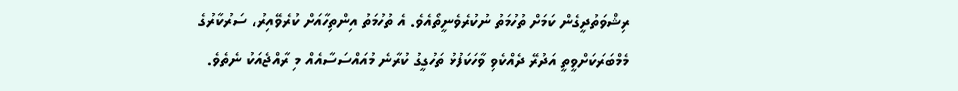ރިޝްވަތުދީގެން ކަމަށް ތުހުމަތު ނުކުރެވެނީތޯއެވެ. އެ ތުހުމަތު އިންތިހާއަށް ކުރެވޭއިރު، ސަރުކާރުގެ މެމްބަރަކަށްވީތީ އަދުރޭ ދެއްކެވި ވާހަކަފުޅު ތަހުގީގު ކުރާނެ މުއައްސަސާއެއް މި ރާއްޖެއަކު ނެތެވެ.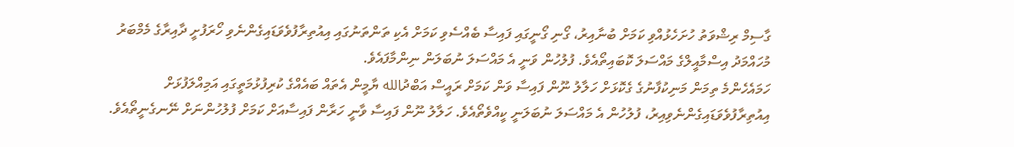ގާސިމް ރިޝްވަތު ހުށަހެޅުއްވި ކަމަށް ބުނާއިރު، ގޯނި ގޯނީގައި ފައިސާ ބެއްސެވި ކަމަށް އެކި ތަންތަނުގައި އިއުތިރާފުވެވަޑައިގެންނެވި ހޯރަފުށީ ދާއިރާގެ މެމްބަރު މުހައްމަދު އިސްމާއީލްގެ މައްސަލަ ކޮބައިތޯއެވެ. ފުލުހުން ވަނީ އެ މައްސަލަ ނުބަލަން ނިންމާފައެވެ.
ހަމައެހެންމެ ތިމަން މަނިކުފާނުގެ ގެކޮޅަށް ހަލާލު ނޫން ފައިސާ ވަން ކަމަށް ރައީސް އަބްދުالله ޔާމީން އެތައް ބައެއްގެ ކުރިފުޅުމަތީގައި އަމިއްލަފުޅަށް އިއުތިރާފުވެވަޑައިގެންނެވިއިރު، ފުލުހުން އެ މައްސަލަ ނުބަލަނީ ކީއްވެތޯއެވެ. ހަލާލު ނޫން ފައިސާ ވާނީ ހަރާން ފައިސާއަށް ކަމަށް ފުލުހުންނަށް ނޭނގެނީތޯއެވެ.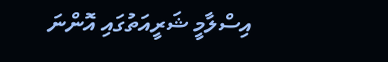އިސްލާމީ ޝަރީއަތުގައި އޮންނަ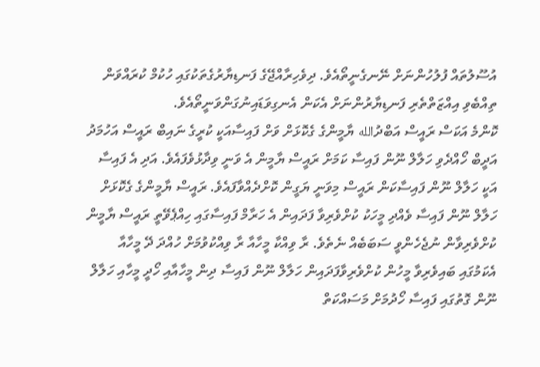އުސޫލުތައް ފުލުހުންނަށް ނޭނގެނީތޯއެވެ. ދިވެހިރާއްޖޭގެ ފަނޑިޔާރުގެތަކުގައި ހުކުމް ކުރައްވަން ތިއްބެވި އިއްޒަތްތެރި ފަނޑިޔާރުންނަށް އެކަން އެނގިވަޑައިނުގަންވަނީތޯއެވެ.
ކޮންމެ އަކަސް ރައީސް އަބްދުالله ޔާމީންގެ ގެކޮޅަށް ވަށް ފައިސާއަކީ ކުރީގެ ނައިބް ރައީސް އަހުމަދު އަދީބް ހޯއްދެވި ހަލާލް ނޫން ފައިސާ ކަމަށް ރައީސް ޔާމީން އެ ވަނީ ވިދާޅުވެފައެވެ. އަދި އެ ފައިސާ އަކީ ހަލާލް ނޫން ފައިސާކަން ރައީސް މިވަނީ ޔަގީން ކޮށްދެއްވާފައެވެ. ރައީސް ޔާމީންގެ ގެކޮޅަށް ހަލާލް ނޫން ފައިސާ ވެއްދި މީހަކު ކުށްވެރިވާ ފަދައިން އެ ހަރާމް ފައިސާގައި ހިއްޕެވޭތީ ރައީސް ޔާމީން ކުށްވެރިވާން ނުޖެހެންވީ ސަބަބެއް ނެތެވެ. ރާ ވިއްކާ މީހާއާ ރާ ވިއްކުވުމަށް ހުއްދަ ދޭ މީހާއާ އެކަމުގައި ބައިވެރިވާ މީހުން ކުށްވެރިވާފަދައިން ހަލާލް ނޫން ފައިސާ ދިން މީހާއާއި ހޯދީ މީހާއި ހަލާލް ނޫން ގޮތުގައި ފައިސާ ހޯދުމަށް މަސައްކަތް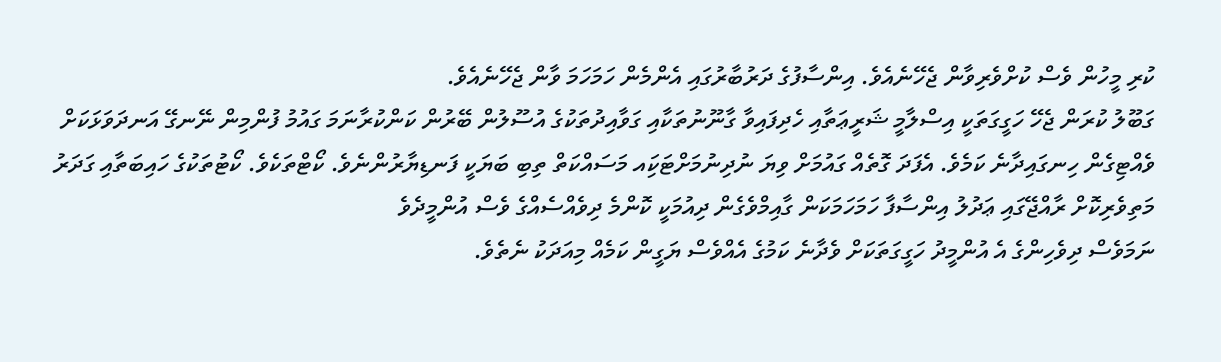ކުރި މީހުން ވެސް ކުށްވެރިވާން ޖެހޭނެއެވެ. އިންސާފުގެ ދަރުބާރުގައި އެންމެން ހަމަހަމަ ވާން ޖެހޭނެއެވެ.
ގަބޫލު ކުރަން ޖެހޭ ހަގީގަތަކީ އިސްލާމީ ޝަރީޢަތާއި ހެދިފައިވާ ގާނޫނުތަކާއި ގަވާއިދުތަކުގެ އުސޫލުން ބޭރުން ކަންކުރާނަމަ ގައުމު ފުންމިން ނޭނގޭ އަނދަވަޅަކަށް ވެއްޓިގެން ހިނގައިދާނެ ކަމެވެ. އެފަދަ ގޮތެއް ގައުމަށް ވިޔަ ނުދިނުމަށްޓަކަިއ މަސައްކަތް ތިބި ބަޔަކީ ފަނޑިޔާރުންނެވެ. ކޯޓްތަކެވެ. ކޯޓުތަކުގެ ހައިބަތާއި ގަދަރު މަތިވެރިކޮށް ރާއްޖޭގައި ޢަދުލު އިންސާފާ ހަމަހަމަކަން ގާއިމްވެގެން ދިއުމަކީ ކޮންމެ ދިވެއްސެއްގެ ވެސް އުންމީދެވެ
ނަމަވެސް ދިވެހިންގެ އެ އުންމީދު ހަގީގަތަކަށް ވެދާނެ ކަމުގެ އެއްވެސް ޔަގީން ކަމެއް މިއަދަކު ނެތެވެ.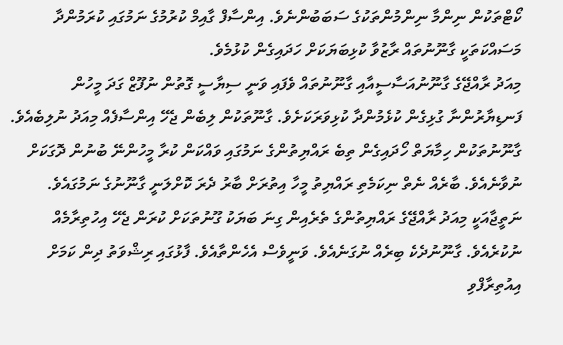ކޯޓްތަކުން ނިންމާ ނިންމުންތަކުގެ ސަބަބުންނެވެ. އިންސާފް ގާއިމް ކުރުމުގެ ނަމުގައި ކުރަމުންދާ މަސައްކަތަކީ ގާނޫނުތައް ރާޒުވާ ކުޅިބަޔަކަށް ހަދައިގެން ކުޅުމެވެ.
މިއަދު ރާއްޖޭގެ ގާނޫނުއަސާސީއާއި ގާނޫނުތައް ވެފައި ވަނީ ސިޔާސީ ގޮތުން ނުފޫޒް ގަދަ މީހުން ފަނޑިޔާރުންނާ ގުޅިގެން ކުޅެމުންދާ ކުޅިވަރަކަށެވެ. ގާނޫތަކުން ލިބެން ޖެހޭ އިންސާފެއް މިއަދު ނުލިބެއެވެ. ގާނޫނުތަކުން ހިމާޔަތް ހޯދައިގެން ތިބެ ރައްޔިތުންގެ ނަމުގައި ވައްކަން ކުރާ މީހުންނޭ ބުނުން ދޮގަކަށް ނުވާނެއެވެ. ބާރެއް ނެތް ނިކަމެތި ރައްޔިތު މީހާ އިތުރަށް ބާރު ދެރަ ކޮށްލަނީ ގާނޫނުގެ ނަމުގައެވެ. ނަތީޖާއަކީ މިއަދު ރާއްޖޭގެ ރައްޔިތުންގެ ތެރެއިން ގިނަ ބަޔަކު ގޫނުތަކަށް ކުރަން ޖެހޭ އިހުތިރާމެއް ނުކުރެއެވެ. ގާނޫނުދެކެ ބިރެއް ނުގަނެއެވެ. ވަނީވެސް އެހެންތާއެވެ. ފާޅުގައި ރިޝްވަތު ދިން ކަމަށް އިއުތިރާފްވި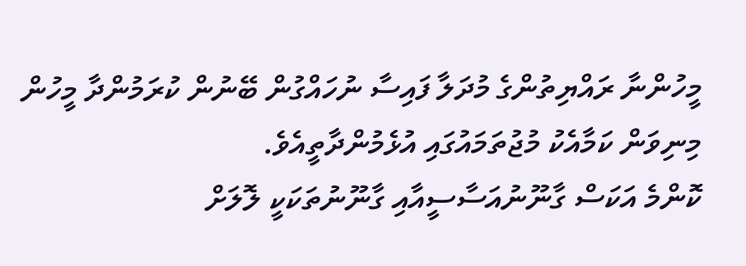މީހުންނާ ރައްޔިތުންގެ މުދަލާ ފައިސާ ނުހައްގުން ބޭނުން ކުރަމުންދާ މީހުން މިނިވަން ކަމާއެކު މުޖުތަމައުގައި އުޅެމުންދާތީއެވެ.
ކޮންމެ އަކަސް ގާނޫނުއަސާސީއާއި ގާނޫނުތަކަކީ ލޮލަށް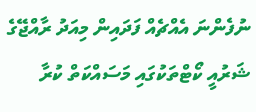ނުފެންނަ އެއްޗެއް ފަދައިން މިއަދު ރާއްޖޭގެ ޝަރުއީ ކޯޓްތަކުގައި މަސައްކަތް ކުރާ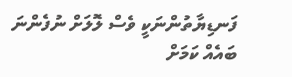ފަނޑިޔާތުންނަކީ ވެސް ލޮލަށް ނުފެންނަ ބައެއް ކަމަށް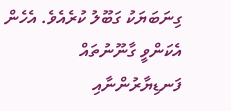ގިނަބަޔަކު ގަބޫލު ކުރެއެވެ. އެހެން އެކަންވީ ގާނޫނުތައް ފަނޑިޔާރުންނާއި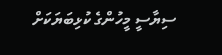ސިޔާސީ މީހުންގެ ކުޅިބަޔަކަށް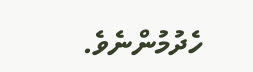ހެދުމުންނެވެ.